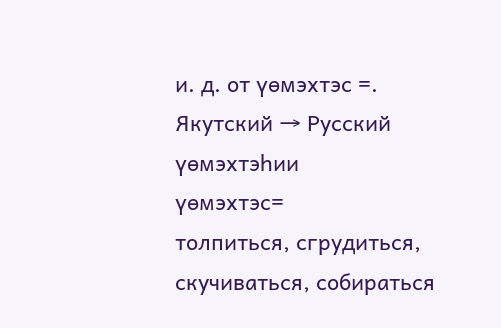и. д. от үөмэхтэс =.
Якутский → Русский
үөмэхтэһии
үөмэхтэс=
толпиться, сгрудиться, скучиваться, собираться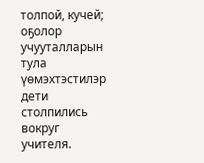толпой, кучей; оҕолор учууталларын тула үөмэхтэстилэр дети столпились вокруг учителя.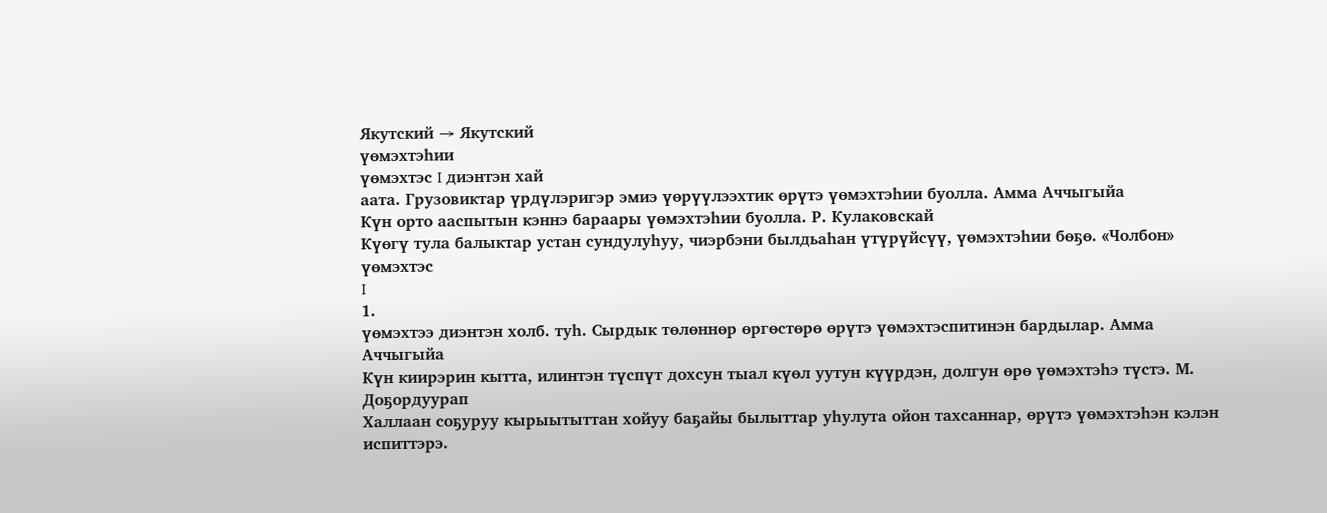Якутский → Якутский
үөмэхтэһии
үөмэхтэс I диэнтэн хай
аата. Грузовиктар үрдүлэригэр эмиэ үөрүүлээхтик өрүтэ үөмэхтэһии буолла. Амма Аччыгыйа
Күн орто ааспытын кэннэ бараары үөмэхтэһии буолла. Р. Кулаковскай
Күөгү тула балыктар устан сундулуһуу, чиэрбэни былдьаһан үтүрүйсүү, үөмэхтэһии бөҕө. «Чолбон»
үөмэхтэс
I
1.
үөмэхтээ диэнтэн холб. туһ. Сырдык төлөннөр өргөстөрө өрүтэ үөмэхтэспитинэн бардылар. Амма Аччыгыйа
Күн киирэрин кытта, илинтэн түспүт дохсун тыал күөл уутун күүрдэн, долгун өрө үөмэхтэһэ түстэ. М. Доҕордуурап
Халлаан соҕуруу кырыытыттан хойуу баҕайы былыттар уһулута ойон тахсаннар, өрүтэ үөмэхтэһэн кэлэн испиттэрэ.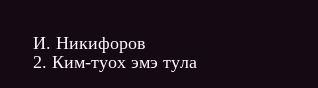И. Никифоров
2. Ким-туох эмэ тула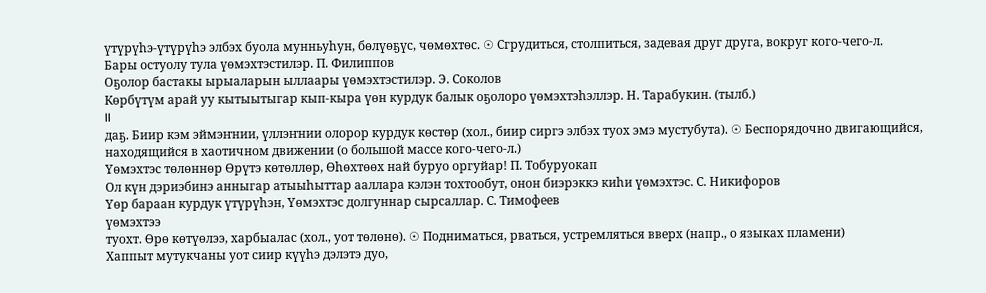үтүрүһэ-үтүрүһэ элбэх буола мунньуһун, бөлүөҕүс, чөмөхтөс. ☉ Сгрудиться, столпиться, задевая друг друга, вокруг кого-чего-л.
Бары остуолу тула үөмэхтэстилэр. П. Филиппов
Оҕолор бастакы ырыаларын ыллаары үөмэхтэстилэр. Э. Соколов
Көрбүтүм арай уу кытыытыгар кып-кыра үөн курдук балык оҕолоро үөмэхтэһэллэр. Н. Тарабукин. (тылб.)
II
даҕ. Биир кэм эймэҥнии, үллэҥнии олорор курдук көстөр (хол., биир сиргэ элбэх туох эмэ мустубута). ☉ Беспорядочно двигающийся, находящийся в хаотичном движении (о большой массе кого-чего-л.)
Үөмэхтэс төлөннөр Өрүтэ көтөллөр, Өһөхтөөх най буруо оргуйар! П. Тобуруокап
Ол күн дэриэбинэ анныгар атыыһыттар ааллара кэлэн тохтообут, онон биэрэккэ киһи үөмэхтэс. С. Никифоров
Үөр бараан курдук үтүрүһэн, Үөмэхтэс долгуннар сырсаллар. С. Тимофеев
үөмэхтээ
туохт. Өрө көтүөлээ, харбыалас (хол., уот төлөнө). ☉ Подниматься, рваться, устремляться вверх (напр., о языках пламени)
Хаппыт мутукчаны уот сиир күүһэ дэлэтэ дуо,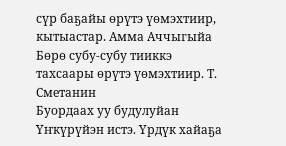сүр баҕайы өрүтэ үөмэхтиир, кытыастар. Амма Аччыгыйа
Бөрө субу-субу тииккэ тахсаары өрүтэ үөмэхтиир. Т. Сметанин
Буордаах уу будулуйан Үҥкүрүйэн истэ. Үрдүк хайаҕа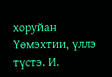хоруйан Үөмэхтии, үллэ түстэ. И.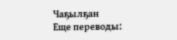Чаҕылҕан
Еще переводы: